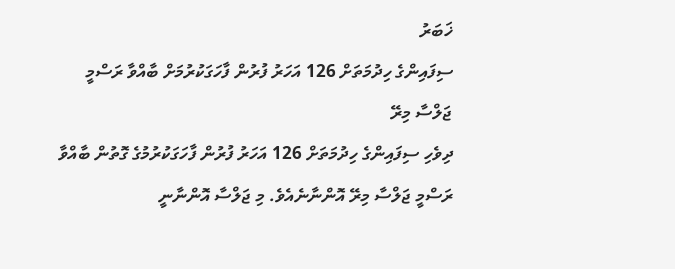ޚަބަރު
ސިފައިންގެ ހިދުމަތަށް 126 އަހަރު ފުރުން ފާހަގަކުރުމަށް ބާއްވާ ރަސްމީ ޖަލްސާ މިރޭ
ދިވެހި ސިފައިންގެ ހިދުމަތަށް 126 އަހަރު ފުރުން ފާހަގަކުރުމުގެ ގޮތުން ބާއްވާ ރަސްމީ ޖަލްސާ މިރޭ އޮންނާނެއެވެ. މި ޖަލްސާ އޮންނާނީ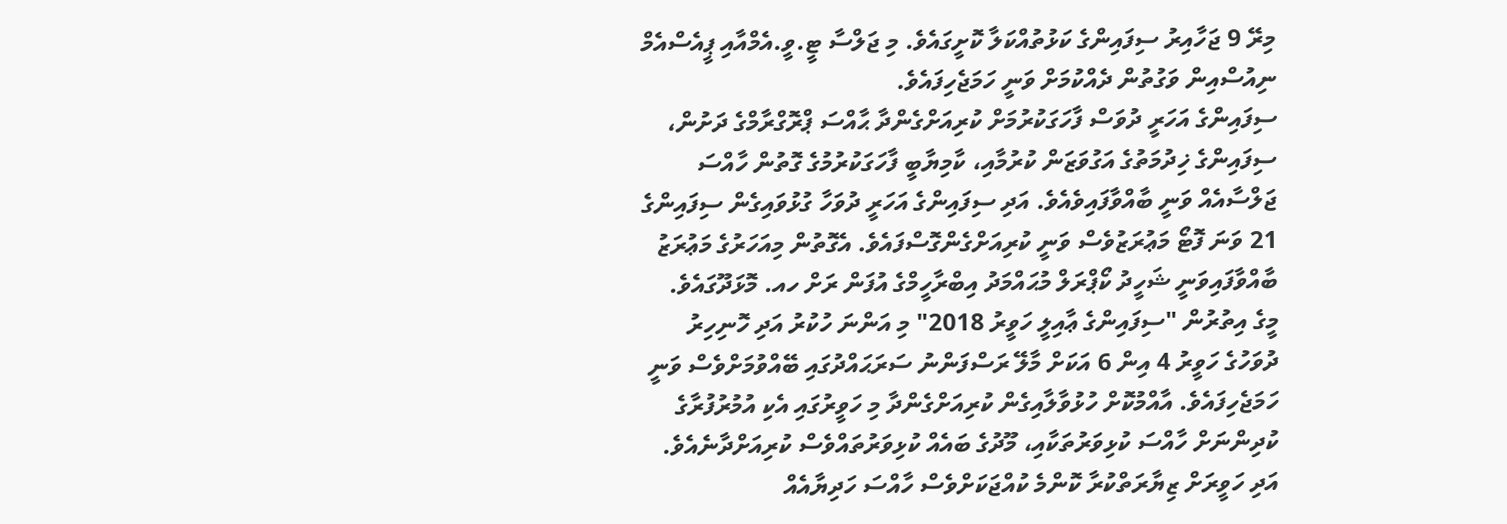މިރޭ 9 ޖަހާއިރު ސިފައިންގެ ކަޅުތުއްކަލާ ކޮށީގައެވެ. މި ޖަލްސާ ޓީ.ވީ.އެމްއާއި ޕީއެސްއެމް ނިއުސްއިން ވަގުތުން ދެއްކުމަށް ވަނީ ހަމަޖެހިފައެވެ.
ސިފައިންގެ އަހަރީ ދުވަސް ފާހަގަކުރުމަށް ކުރިއަށްގެންދާ ޙާއްސަ ޕްރޮގްރާމްގެ ދަށުން، ސިފައިންގެ ޚިދުމަތުގެ އަގުވަޒަން ކުރުމާއި، ކާމިޔާބީ ފާހަގަކުރުމުގެ ގޮތުން ހާއްސަ ޖަލްސާއެއް ވަނީ ބާއްވާފައިވެއެވެ. އަދި ސިފައިންގެ އަހަރީ ދުވަހާ ގުޅުވައިގެން ސިފައިންގެ 21 ވަނަ ފޮޓޯ މަޢުރަޒުވެސް ވަނީ ކުރިއަށްގެންގޮސްފައެވެ. އެގޮތުން މިއަހަރުގެ މަޢުރަޒު ބާއްވާފައިވަނީ ޝަހީދު ކޯޕްރަލް މުޙައްމަދު އިބްރާހީމްގެ އުފަން ރަށް ހއ. މޮޅަދޫގައެވެ.
މީގެ އިތުރުން "ސިފައިންގެ ޢާއިލީ ހަވީރު 2018" މި އަންނަ ހުކުރު އަދި ހޮނިހިރު ދުވަހުގެ ހަވީރު 4 އިން 6 އަކަށް މާލޭ ރަސްފަންނު ސަރަޙައްދުގައި ބޭއްވުމަށްވެސް ވަނީ ހަމަޖެހިފައެވެ. އާއްމުކޮށް ހުޅުވާލާއިގެން ކުރިއަށްގެންދާ މި ހަވީރުގައި އެކި އުމުރުފުރާގެ ކުދިންނަށް ހާއްސަ ކުޅިވަރުތަކާއި، މޫދުގެ ބައެއް ކުޅިވަރުތައްވެސް ކުރިއަށްދާނެއެވެ. އަދި ހަވީރަށް ޒިޔާރަތްކުރާ ކޮންމެ ކުއްޖަކަށްވެސް ހާއްސަ ހަދިޔާއެއް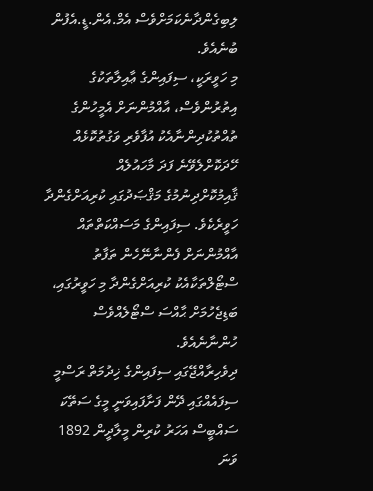ލިބިގެންދާނެކަމަށްވެސް އެމް.އެން.ޑީ.އެފުން ބުނެއެވެ.
މި ހަވީރަކީ، ސިފައިންގެ ޢާއިލާތަކުގެ އިތުރުންވެސް، އާއްމުންނަށް އެމީހުންގެ ތުއްތުކުދިންނާއެކު އުފާވެރި ވަގުތުކޮޅެއް ހޭދަކޮށްލެވޭނެ ފަދަ މާހައުލެއް ޤާއިމުކޮށްދިނުމުގެ މަޤްޞަދުގައި ކުރިއަށްގެންދާ ހަވީރެކެވެ. ސިފައިންގެ މަސައްކަތްތައް އާއްމުންނަށް ފެންނާނޭހެން ތަފާތު ސްޓޯލްތަކާއެކު ކުރިއަށްގެންދާ މި ހަވީރުގައި، ބަޑިޖެހުމަށް ޙާއްސަ ސްޓޯލެއްވެސް ހުންނާނެއެވެ.
ދިވެހިރާއްޖޭގައި ސިފައިންގެ ޚިދުމަތް ރަސްމީ ސިފައެއްގައި ދޭން ފަށާފައިވަނީ މީގެ ސަތޭކަ ސައްބީސް އަހަރު ކުރިން މީލާދީން 1892 ވަނަ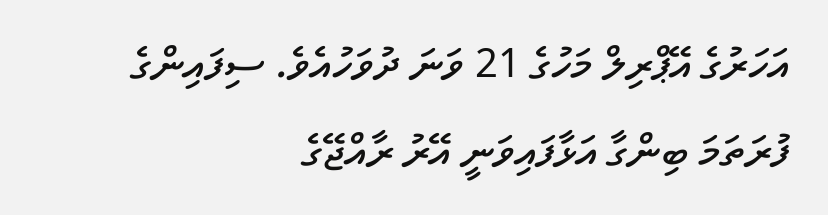އަހަރުގެ އޭޕްރިލް މަހުގެ 21 ވަނަ ދުވަހުއެވެ. ސިފައިންގެ ފުރަތަމަ ބިންގާ އަޅާފައިވަނީ އޭރު ރާއްޖޭގެ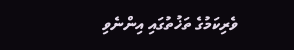ވެރިކަމުގެ ތަޚުތުގައި އިންނެވި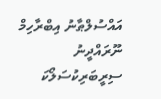އައްސުލްޠާނު އިބްރާހިމް ނޫރައްދީނު ސިރީބަރިކުސަލޯކަ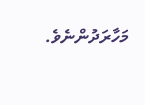މަހާރަދުންނެވެ.